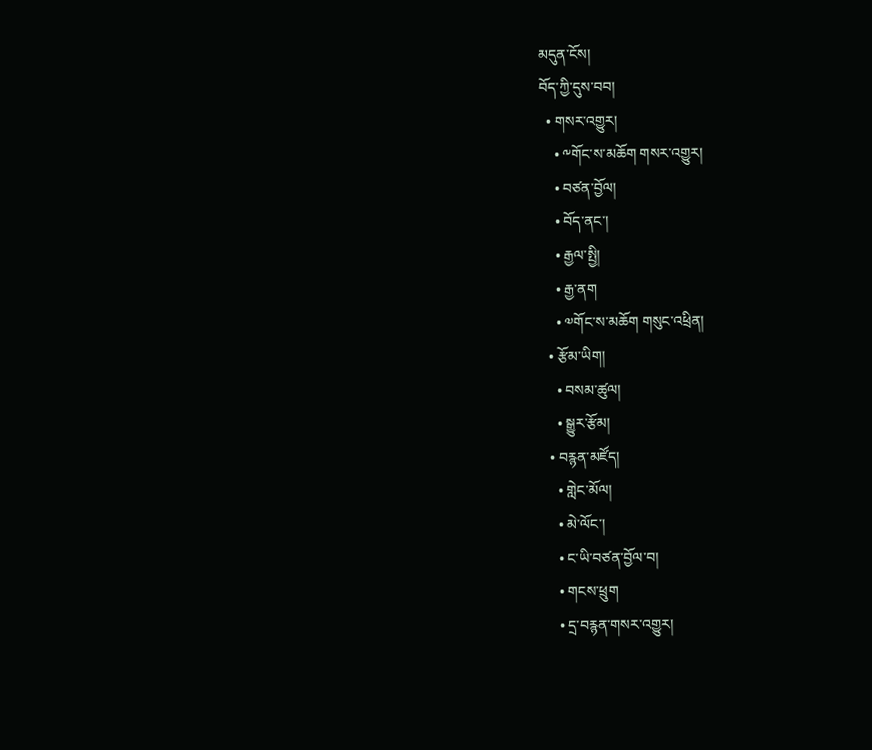མདུན་ངོས།
བོད་ཀྱི་དུས་བབ།
  • གསར་འགྱུར།
    • ༸གོང་ས་མཆོག གསར་འགྱུར།
    • བཙན་བྱོལ།
    • བོད་ནང་།
    • རྒྱལ་སྤྱི།
    • རྒྱ་ནག
    • ༧གོང་ས་མཆོག གསུང་འཕྲིན།
  • རྩོམ་ཡིག།
    • བསམ་ཚུལ།
    • སྒྱུར་རྩོམ།
  • བརྙན་མཛོད།
    • གླེང་མོལ།
    • མེ་ལོང་།
    • ང་ཡི་བཙན་བྱོལ་བ།
    • གངས་ཕྲུག
    • དྲ་བརྙན་གསར་འགྱུར།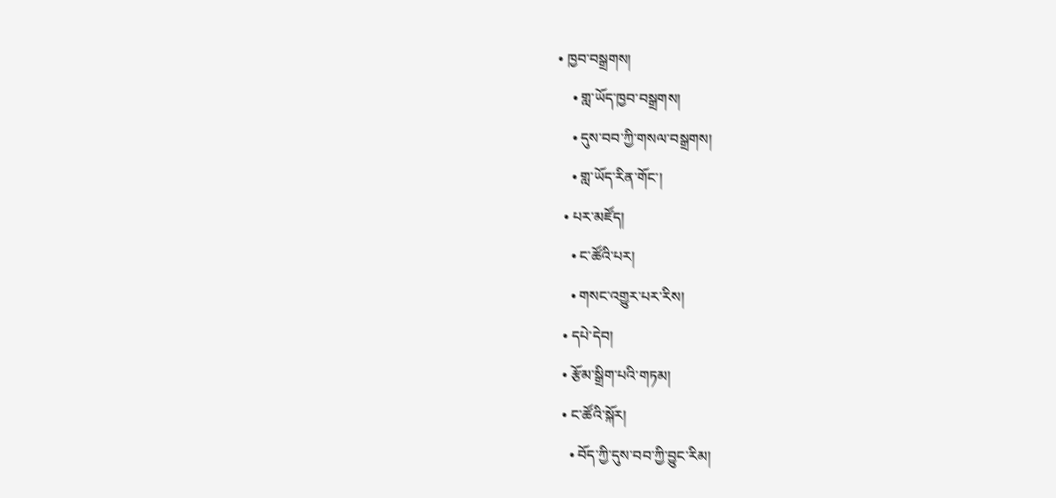• ཁྱབ་བསྒྲགས།
    • གླ་ཡོད་ཁྱབ་བསྒྲགས།
    • དུས་བབ་ཀྱི་གསལ་བསྒྲགས།
    • གླ་ཡོད་རིན་གོང་།
  • པར་མཛོད།
    • ང་ཚོའི་པར།
    • གསང་འགྱུར་པར་རིས།
  • དཔེ་དེབ།
  • རྩོམ་སྒྲིག་པའི་གཏམ།
  • ང་ཚོའི་སྐོར།
    • བོད་ཀྱི་དུས་བབ་ཀྱི་བྱུང་རིམ།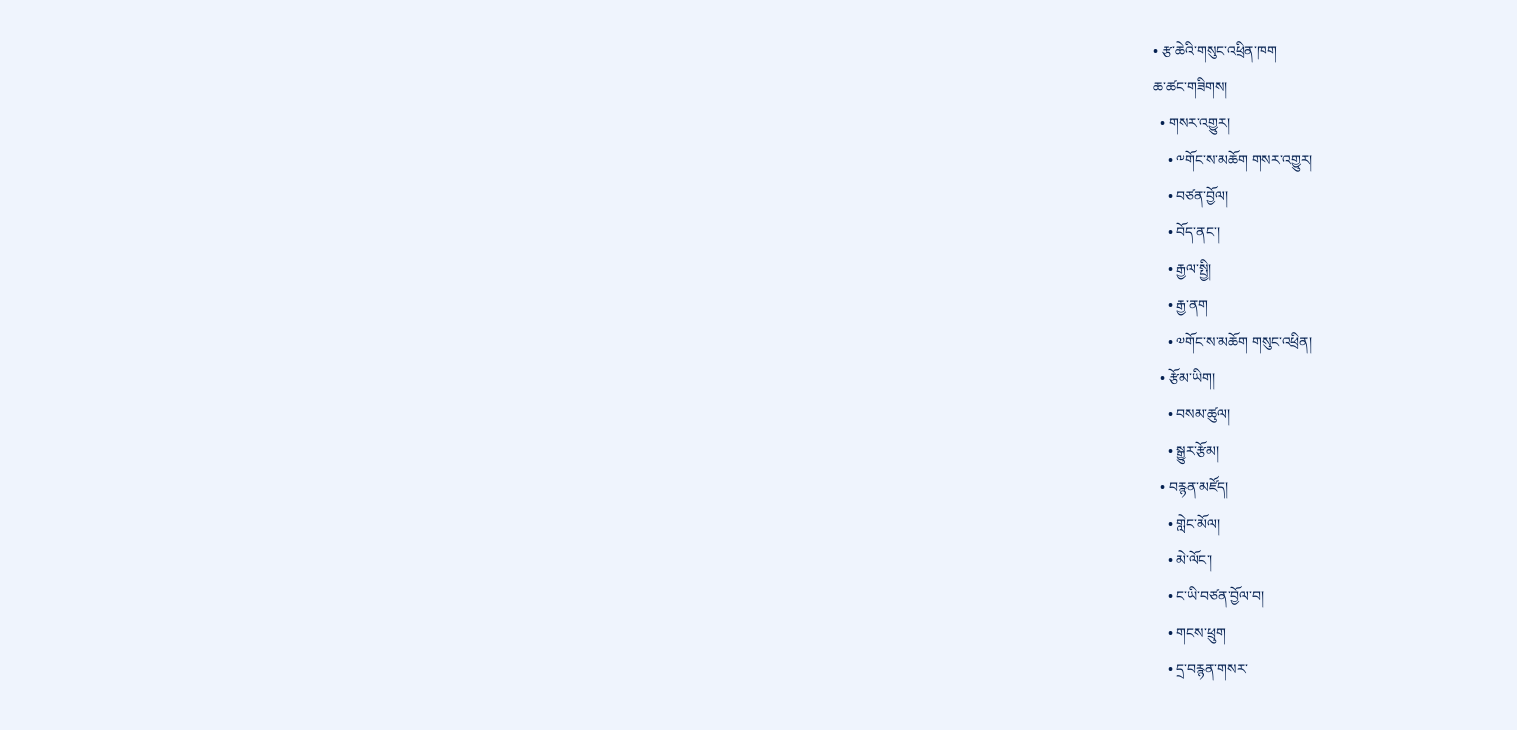• རྩ་ཆེའི་གསུང་འཕྲིན་ཁག
ཆ་ཚང་གཟིགས།
  • གསར་འགྱུར།
    • ༸གོང་ས་མཆོག གསར་འགྱུར།
    • བཙན་བྱོལ།
    • བོད་ནང་།
    • རྒྱལ་སྤྱི།
    • རྒྱ་ནག
    • ༧གོང་ས་མཆོག གསུང་འཕྲིན།
  • རྩོམ་ཡིག།
    • བསམ་ཚུལ།
    • སྒྱུར་རྩོམ།
  • བརྙན་མཛོད།
    • གླེང་མོལ།
    • མེ་ལོང་།
    • ང་ཡི་བཙན་བྱོལ་བ།
    • གངས་ཕྲུག
    • དྲ་བརྙན་གསར་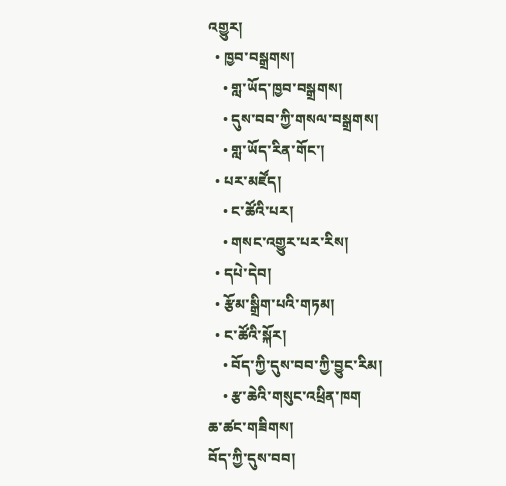འགྱུར།
  • ཁྱབ་བསྒྲགས།
    • གླ་ཡོད་ཁྱབ་བསྒྲགས།
    • དུས་བབ་ཀྱི་གསལ་བསྒྲགས།
    • གླ་ཡོད་རིན་གོང་།
  • པར་མཛོད།
    • ང་ཚོའི་པར།
    • གསང་འགྱུར་པར་རིས།
  • དཔེ་དེབ།
  • རྩོམ་སྒྲིག་པའི་གཏམ།
  • ང་ཚོའི་སྐོར།
    • བོད་ཀྱི་དུས་བབ་ཀྱི་བྱུང་རིམ།
    • རྩ་ཆེའི་གསུང་འཕྲིན་ཁག
ཆ་ཚང་གཟིགས།
བོད་ཀྱི་དུས་བབ།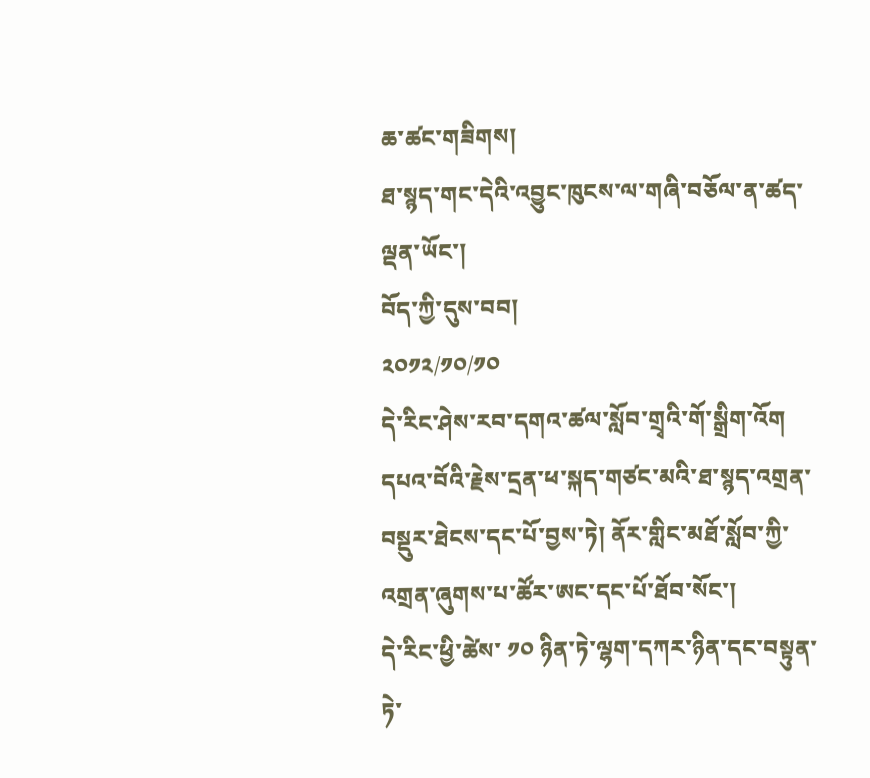ཆ་ཚང་གཟིགས།
ཐ་སྙད་གང་དེའི་འབྱུང་ཁུངས་ལ་གཞི་བཅོལ་ན་ཚད་ལྡན་ཡོང་།
བོད་ཀྱི་དུས་བབ།
༢༠༡༢/༡༠/༡༠
དེ་རིང་ཤེས་རབ་དགའ་ཚལ་སློབ་གྲྭའི་གོ་སྒྲིག་འོག དཔའ་བོའི་རྗེས་དྲན་ཕ་སྐད་གཙང་མའི་ཐ་སྙད་འགྲན་བསྡུར་ཐེངས་དང་པོ་བྱས་ཏེ། ནོར་གླིང་མཐོ་སློབ་ཀྱི་འགྲན་ཞུགས་པ་ཚོར་ཨང་དང་པོ་ཐོབ་སོང་།
དེ་རིང་ཕྱི་ཚེས་ ༡༠ ཉིན་ཏེ་ལྷག་དཀར་ཉིན་དང་བསྟུན་ཏེ་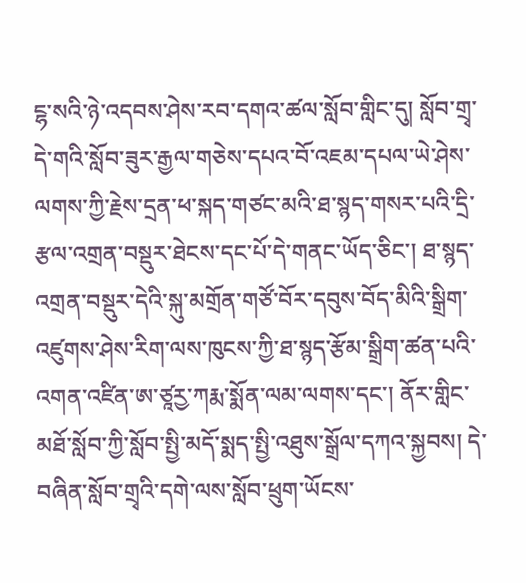ངྷ་སའི་ཉེ་འདབས་ཤེས་རབ་དགའ་ཚལ་སློབ་གླིང་དུ། སློབ་གྲྭ་དེ་གའི་སློབ་ཟུར་རྒྱལ་གཅེས་དཔའ་བོ་འཇམ་དཔལ་ཡེ་ཤེས་ལགས་ཀྱི་རྗེས་དྲན་ཕ་སྐད་གཙང་མའི་ཐ་སྙད་གསར་པའི་དྲི་རྩལ་འགྲན་བསྡུར་ཐེངས་དང་པོ་དེ་གནང་ཡོད་ཅིང་། ཐ་སྙད་འགྲན་བསྡུར་དེའི་སྐུ་མགྲོན་གཙོ་བོར་དབུས་བོད་མིའི་སྒྲིག་འཛུགས་ཤེས་རིག་ལས་ཁུངས་ཀྱི་ཐ་སྙད་རྩོམ་སྒྲིག་ཚན་པའི་འགན་འཛིན་ཨ་ཙཱརྱ་ཀརྨ་སྨོན་ལམ་ལགས་དང་། ནོར་གླིང་མཐོ་སློབ་ཀྱི་སློབ་སྤྱི་མདོ་སྨད་སྤྱི་འཐུས་སྒྲོལ་དཀའ་སྐྱབས། དེ་བཞིན་སློབ་གྲྭའི་དགེ་ལས་སློབ་ཕྲུག་ཡོངས་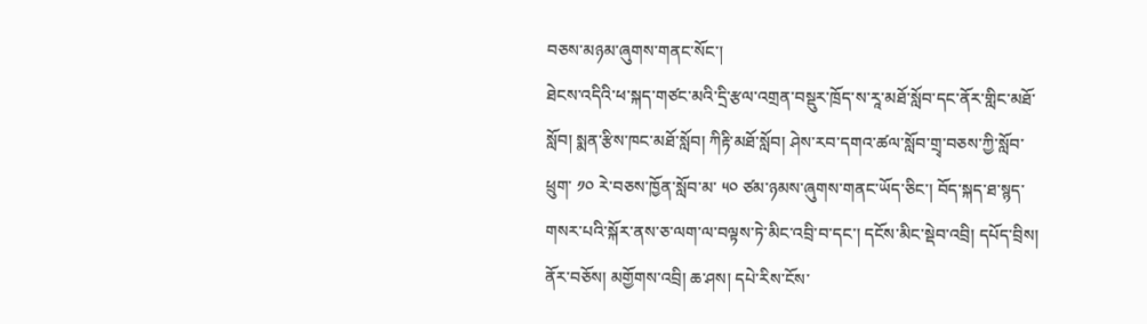བཅས་མཉམ་ཞུགས་གནང་སོང་།
ཐེངས་འདིའི་ཕ་སྐད་གཙང་མའི་དྲི་རྩལ་འགྲན་བསྡུར་ཁྲོད་ས་རཱ་མཐོ་སློབ་དང་ནོར་གླིང་མཐོ་སློབ། སྨན་རྩིས་ཁང་མཐོ་སློབ། ཀིརྟི་མཐོ་སློབ། ཤེས་རབ་དགའ་ཚལ་སློབ་གྲྭ་བཅས་ཀྱི་སློབ་ཕྲུག་ ༡༠ རེ་བཅས་ཁྱོན་སློབ་མ་ ༥༠ ཙམ་ཉམས་ཞུགས་གནང་ཡོད་ཅིང་། བོད་སྐད་ཐ་སྙད་གསར་པའི་སྐོར་ནས་ཅ་ལག་ལ་བལྟས་ཏེ་མིང་འབྲི་བ་དང་། དངོས་མིང་སྡེབ་འབྲི། དཔོད་བྲིས། ནོར་བཅོས། མགྱོགས་འབྲི། ཆ་ཤས། དཔེ་རིས་ངོས་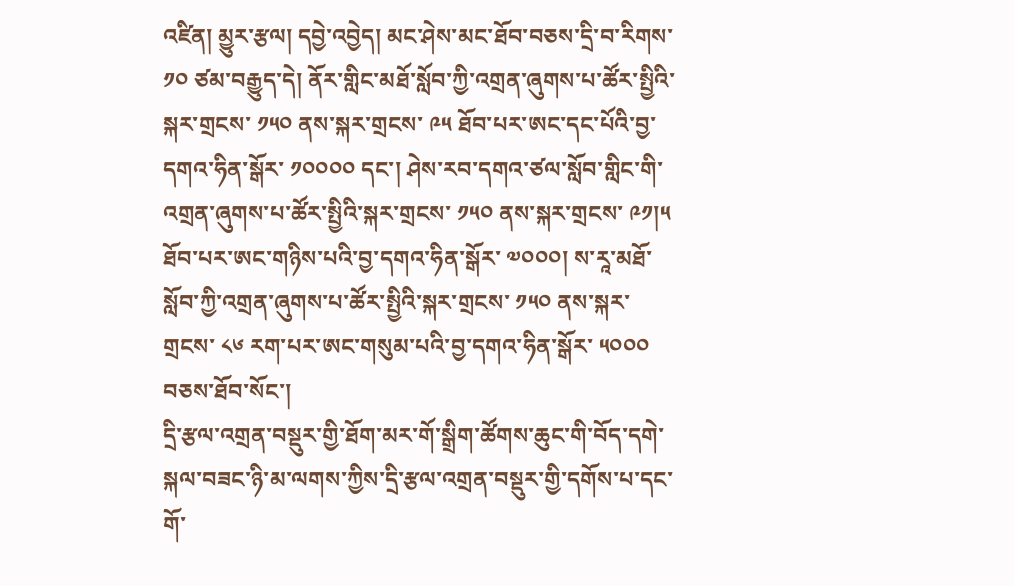འཛིན། མྱུར་རྩལ། དབྱེ་འབྱེད། མང་ཤེས་མང་ཐོབ་བཅས་དྲི་བ་རིགས་ ༡༠ ཙམ་བརྒྱུད་དེ། ནོར་གླིང་མཐོ་སློབ་ཀྱི་འགྲན་ཞུགས་པ་ཚོར་སྤྱིའི་སྐར་གྲངས་ ༡༥༠ ནས་སྐར་གྲངས་ ༩༥ ཐོབ་པར་ཨང་དང་པོའི་བྱ་དགའ་ཧིན་སྒོར་ ༡༠༠༠༠ དང་། ཤེས་རབ་དགའ་ཙལ་སློབ་གླིང་གི་འགྲན་ཞུགས་པ་ཚོར་སྤྱིའི་སྐར་གྲངས་ ༡༥༠ ནས་སྐར་གྲངས་ ༩༡།༥ ཐོབ་པར་ཨང་གཉིས་པའི་བྱ་དགའ་ཧིན་སྒོར་ ༧༠༠༠། ས་རཱ་མཐོ་སློབ་ཀྱི་འགྲན་ཞུགས་པ་ཚོར་སྤྱིའི་སྐར་གྲངས་ ༡༥༠ ནས་སྐར་གྲངས་ ༨༦ རག་པར་ཨང་གསུམ་པའི་བྱ་དགའ་ཧིན་སྒོར་ ༥༠༠༠ བཅས་ཐོབ་སོང་།
དྲི་རྩལ་འགྲན་བསྡུར་གྱི་ཐོག་མར་གོ་སྒྲིག་ཚོགས་ཆུང་གི་བོད་དགེ་སྐལ་བཟང་ཉི་མ་ལགས་ཀྱིས་དྲི་རྩལ་འགྲན་བསྡུར་གྱི་དགོས་པ་དང་གོ་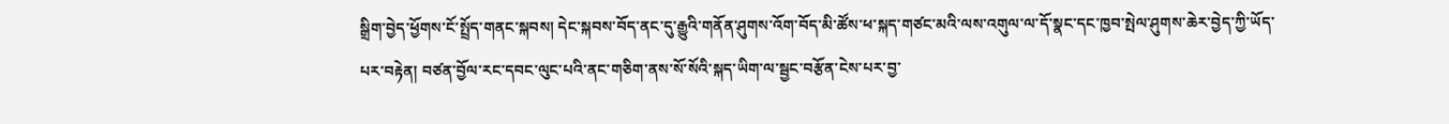སྒྲིག་བྱེད་ཕྱོགས་ངོ་སྤྲོད་གནང་སྐབས། དེང་སྐབས་བོད་ནང་དུ་རྒྱུའི་གནོན་ཤུགས་འོག་བོད་མི་ཚོས་ཕ་སྐད་གཙང་མའི་ལས་འགུལ་ལ་དོ་སྣང་དང་ཁྱབ་སྤེལ་ཤུགས་ཆེར་བྱེད་ཀྱི་ཡོད་པར་བརྟེན། བཙན་བྱོལ་རང་དབང་ལུང་པའི་ནང་གཅིག་ནས་སོ་སོའི་སྐད་ཡིག་ལ་སྦྱང་བརྩོན་ངེས་པར་བྱ་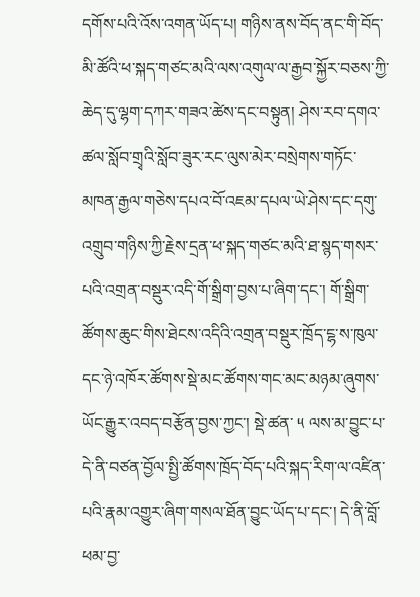དགོས་པའི་འོས་འགན་ཡོད་པ། གཉིས་ནས་བོད་ནང་གི་བོད་མི་ཚོའི་ཕ་སྐད་གཙང་མའི་ལས་འགུལ་ལ་རྒྱབ་སྐྱོར་བཅས་ཀྱི་ཆེད་དུ་ལྷག་དཀར་གཟའ་ཚེས་དང་བསྟུན། ཤེས་རབ་དགའ་ཚལ་སློབ་གྲྭའི་སློབ་ཟུར་རང་ལུས་མེར་བསྲེགས་གཏོང་མཁན་རྒྱལ་གཅེས་དཔའ་བོ་འཇམ་དཔལ་ཡེ་ཤེས་དང་དགུ་འགྲུབ་གཉིས་ཀྱི་རྗེས་དྲན་ཕ་སྐད་གཙང་མའི་ཐ་སྙད་གསར་པའི་འགྲན་བསྡུར་འདི་གོ་སྒྲིག་བྱས་པ་ཞིག་དང་། གོ་སྒྲིག་ཚོགས་ཆུང་གིས་ཐེངས་འདིའི་འགྲན་བསྡུར་ཁྲོད་ངྷ་ས་ཁུལ་དང་ཉེ་འཁོར་ཚོགས་སྡེ་མང་ཚོགས་གང་མང་མཉམ་ཞུགས་ཡོང་རྒྱུར་འབད་བརྩོན་བྱས་ཀྱང་། སྡེ་ཚན་ ༥ ལས་མ་བྱུང་པ་དེ་ནི་བཙན་བྱོལ་སྤྱི་ཚོགས་ཁྲོད་བོད་པའི་སྐད་རིག་ལ་འཛིན་པའི་རྣམ་འགྱུར་ཞིག་གསལ་ཐོན་བྱུང་ཡོད་པ་དང་། དེ་ནི་བློ་ཕམ་བྱ་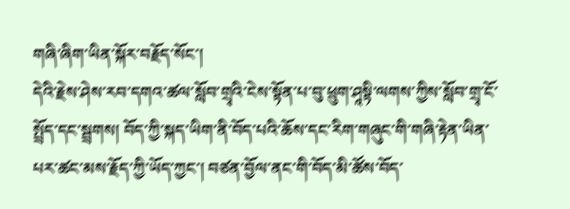གཞི་ཞིག་ཡིན་སྐོར་བརྗོད་སོང་།
དེའི་རྗེས་ཤེས་རབ་དགའ་ཚལ་སློབ་གྲྭའི་ངེས་སྟོན་པ་བུ་ཕྲུག་ཤཱསྟི་ལགས་ཀྱིས་སློབ་གྲྭ་ངོ་སྤྲོད་དང་སྦྲགས། བོད་ཀྱི་སྐད་ཡིག་ནི་བོད་པའི་ཆོས་དང་རིག་གཞུང་གི་གཞི་རྟེན་ཡིན་པར་ཚང་མས་རྗོད་ཀྱི་ཡོད་ཀྱང་། བཙན་བྱོལ་ནང་གི་བོད་མི་ཚོས་བོད་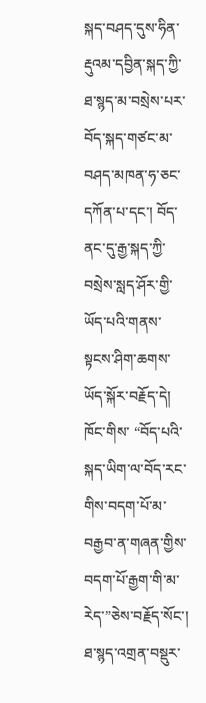སྐད་བཤད་དུས་ཧིན་རྡུའམ་དབྱིན་སྐད་ཀྱི་ཐ་སྙད་མ་བསྲེས་པར་བོད་སྐད་གཙང་མ་བཤད་མཁན་ཧ་ཅང་དཀོན་པ་དང་། བོད་ནང་དུ་རྒྱ་སྐད་ཀྱི་བསྲེས་སླད་ཤོར་གྱི་ཡོད་པའི་གནས་སྟངས་ཤིག་ཆགས་ཡོད་སྐོར་བརྗོད་དེ། ཁོང་གིས་ “བོད་པའི་སྐད་ཡིག་ལ་བོད་རང་གིས་བདག་པོ་མ་བརྒྱབ་ན་གཞན་གྱིས་བདག་པོ་རྒྱག་གི་མ་རེད་”ཅེས་བརྗོད་སོང་།
ཐ་སྙད་འགྲན་བསྡུར་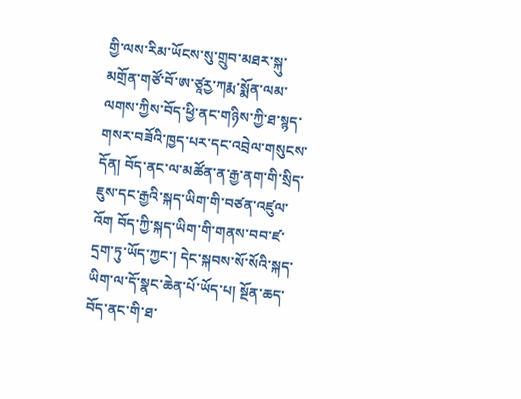གྱི་ལས་རིམ་ཡོངས་སུ་གྲུབ་མཐར་སྐུ་མགྲོན་གཙོ་བོ་ཨ་ཙཱརྱ་ཀརྨ་སྨོན་ལམ་ལགས་ཀྱིས་བོད་ཕྱི་ནང་གཉིས་ཀྱི་ཐ་སྙད་གསར་བཟོའི་ཁྱད་པར་དང་འབྲེལ་གསུངས་དོན། བོད་ནང་ལ་མཚོན་ན་རྒྱ་ནག་གི་སྲིད་ཇུས་དང་རྒྱའི་སྐད་ཡིག་གི་བཙན་འཛུལ་འོག བོད་ཀྱི་སྐད་ཡིག་གི་གནས་བབ་ཛ་དྲག་ཏུ་ཡོད་ཀྱང་། དེང་སྐབས་སོ་སོའི་སྐད་ཡིག་ལ་དོ་སྣང་ཆེན་པོ་ཡོད་པ། སྔོན་ཆད་བོད་ནང་གི་ཐ་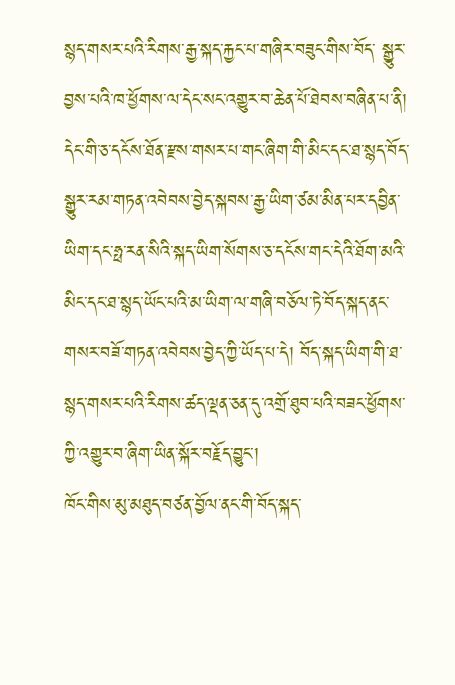སྙད་གསར་པའི་རིགས་རྒྱ་སྐད་རྐྱང་པ་གཞིར་བཟུང་གིས་བོད་ སྒྱུར་བྱས་པའི་ཁ་ཕྱོགས་ལ་དེང་སང་འགྱུར་བ་ཆེན་པོ་ཐེབས་བཞིན་པ་ནི། དེང་གི་ཅ་དངོས་ཐོན་རྫས་གསར་པ་གང་ཞིག་གི་མིང་དང་ཐ་སྙད་བོད་སྒྱུར་རམ་གཏན་འབེབས་བྱེད་སྐབས་རྒྱ་ཡིག་ཙམ་མིན་པར་དབྱིན་ཡིག་དང་ཧྥ་རན་སིའི་སྐད་ཡིག་སོགས་ཅ་དངོས་གང་དེའི་ཐོག་མའི་མིང་དང་ཐ་སྙད་ཡོང་པའི་མ་ཡིག་ལ་གཞི་བཅོལ་ཏེ་བོད་སྐད་ནང་གསར་བཟོ་གཏན་འབེབས་བྱེད་ཀྱི་ཡོད་པ་དེ། བོད་སྐད་ཡིག་གི་ཐ་སྙད་གསར་པའི་རིགས་ཚད་ལྡན་ཅན་དུ་འགྲོ་ཐུབ་པའི་བཟང་ཕྱོགས་ཀྱི་འགྱུར་བ་ཞིག་ཡིན་སྐོར་བརྗོད་བྱུང་།
ཁོང་གིས་མུ་མཐུད་བཙན་བྱོལ་ནང་གི་བོད་སྐད་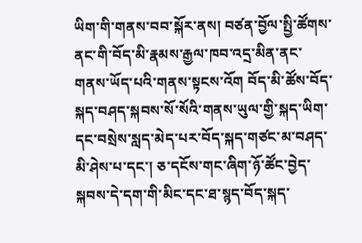ཡིག་གི་གནས་བབ་སྐོར་ནས། བཙན་བྱོལ་སྤྱི་ཚོགས་ནང་གི་བོད་མི་རྣམས་རྒྱལ་ཁབ་འདྲ་མིན་ནང་གནས་ཡོད་པའི་གནས་སྟངས་འོག བོད་མི་ཚོས་བོད་སྐད་བཤད་སྐབས་སོ་སོའི་གནས་ཡུལ་གྱི་སྐད་ཡིག་དང་བསྲེས་སླད་མེད་པར་བོད་སྐད་གཙང་མ་བཤད་མི་ཤེས་པ་དང་། ཅ་དངོས་གང་ཞིག་ཉོ་ཚོང་བྱེད་སྐབས་དེ་དག་གི་མིང་དང་ཐ་སྙད་བོད་སྐད་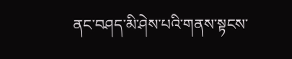ནང་བཤད་མི་ཤེས་པའི་གནས་སྟངས་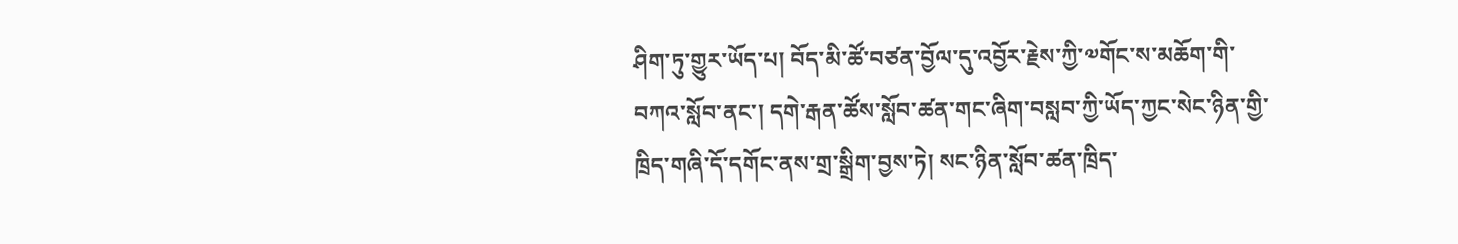ཤིག་ཏུ་གྱུར་ཡོད་པ། བོད་མི་ཚོ་བཙན་བྱོལ་དུ་འབྱོར་རྗེས་ཀྱི་༧གོང་ས་མཆོག་གི་བཀའ་སློབ་ནང་། དགེ་རྒན་ཚོས་སློབ་ཚན་གང་ཞིག་བསླབ་ཀྱི་ཡོད་ཀྱང་སེང་ཉིན་གྱི་ཁྲིད་གཞི་དོ་དགོང་ནས་གྲ་སྒྲིག་བྱས་ཏེ། སང་ཉིན་སློབ་ཚན་ཁྲིད་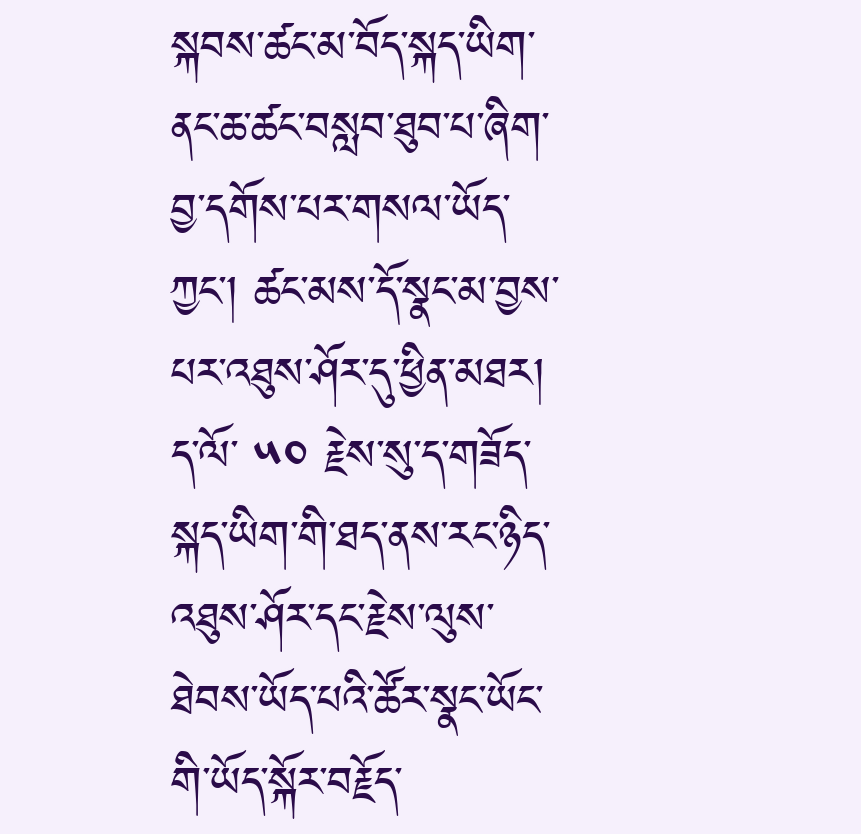སྐབས་ཚང་མ་བོད་སྐད་ཡིག་ནང་ཆ་ཚང་བསླབ་ཐུབ་པ་ཞིག་བྱ་དགོས་པར་གསལ་ཡོད་ཀྱང་། ཚང་མས་དོ་སྣང་མ་བྱས་པར་འཐུས་ཤོར་དུ་ཕྱིན་མཐར། ད་ལོ་ ༥༠ རྗེས་སུ་ད་གཟོད་སྐད་ཡིག་གི་ཐད་ནས་རང་ཉིད་འཐུས་ཤོར་དང་རྗེས་ལུས་ཐེབས་ཡོད་པའི་ཚོར་སྣང་ཡོང་གི་ཡོད་སྐོར་བརྗོད་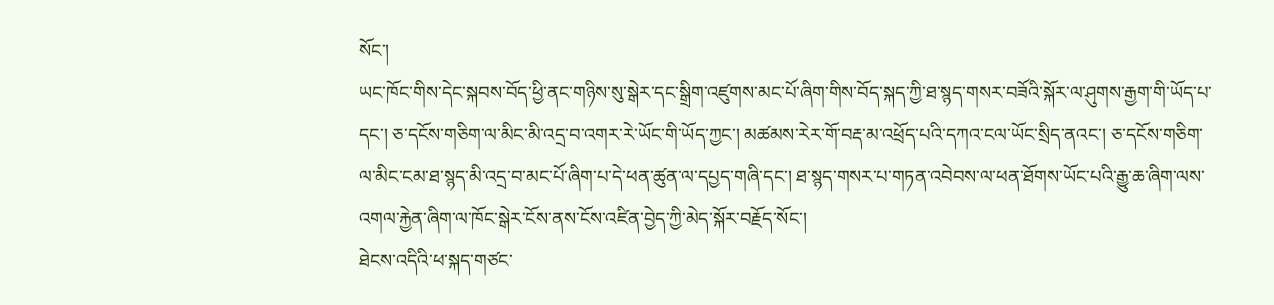སོང་།
ཡང་ཁོང་གིས་དེང་སྐབས་བོད་ཕྱི་ནང་གཉིས་སུ་སྒེར་དང་སྒྲིག་འཛུགས་མང་པོ་ཞིག་གིས་བོད་སྐད་ཀྱི་ཐ་སྙད་གསར་བཟོའི་སྐོར་ལ་ཤུགས་རྒྱག་གི་ཡོད་པ་དང་། ཅ་དངོས་གཅིག་ལ་མིང་མི་འདྲ་བ་འགར་རེ་ཡོང་གི་ཡོད་ཀྱང་། མཚམས་རེར་གོ་བརྡ་མ་འཕྲོད་པའི་དཀའ་ངལ་ཡོང་སྲིད་ནའང་། ཅ་དངོས་གཅིག་ལ་མིང་ངམ་ཐ་སྙད་མི་འདྲ་བ་མང་པོ་ཞིག་པ་དེ་ཕན་ཚུན་ལ་དཔྱད་གཞི་དང་། ཐ་སྙད་གསར་པ་གཏན་འབེབས་ལ་ཕན་ཐོགས་ཡོང་པའི་རྒྱུ་ཆ་ཞིག་ལས་འགལ་རྐྱེན་ཞིག་ལ་ཁོང་སྒེར་ངོས་ནས་ངོས་འཛིན་བྱེད་ཀྱི་མེད་སྐོར་བརྗོད་སོང་།
ཐེངས་འདིའི་ཕ་སྐད་གཙང་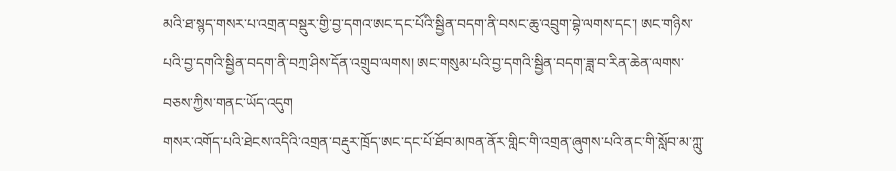མའི་ཐ་སྙད་གསར་པ་འགྲན་བསྡུར་གྱི་བྱ་དགའ་ཨང་དང་པོའི་སྦྱིན་བདག་ནི་བསང་ཆུ་འབྲུག་བྷེ་ལགས་དང་། ཨང་གཉིས་པའི་བྱ་དགའི་སྦྱིན་བདག་ནི་བཀྲ་ཤིས་དོན་འགྲུབ་ལགས། ཨང་གསུམ་པའི་བྱ་དགའི་སྦྱིན་བདག་ཟླ་བ་རིན་ཆེན་ལགས་བཅས་ཀྱིས་གནང་ཡོད་འདུག
གསར་འགོད་པའི་ཐེངས་འདིའི་འགྲན་བརྡུར་ཁྲོད་ཨང་དང་པོ་ཐོབ་མཁན་ནོར་གླིང་གི་འགྲན་ཞུགས་པའི་ནང་གི་སློབ་མ་ཀླུ་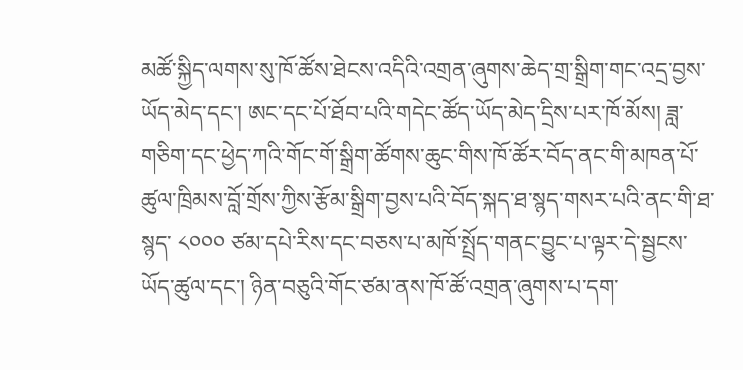མཚོ་སྐྱིད་ལགས་སུ་ཁོ་ཚོས་ཐེངས་འདིའི་འགྲན་ཞུགས་ཆེད་གྲ་སྒྲིག་གང་འདྲ་བྱས་ཡོད་མེད་དང་། ཨང་དང་པོ་ཐོབ་པའི་གདེང་ཚོད་ཡོད་མེད་དྲིས་པར་ཁོ་མོས། ཟླ་གཅིག་དང་ཕྱེད་ཀའི་གོང་གོ་སྒྲིག་ཚོགས་ཆུང་གིས་ཁོ་ཚོར་བོད་ནང་གི་མཁན་པོ་ཚུལ་ཁྲིམས་བློ་གྲོས་ཀྱིས་རྩོམ་སྒྲིག་བྱས་པའི་བོད་སྐད་ཐ་སྙད་གསར་པའི་ནང་གི་ཐ་སྙད་ ༨༠༠༠ ཙམ་དཔེ་རིས་དང་བཅས་པ་མཁོ་སྤྲོད་གནང་བྱུང་པ་ལྟར་དེ་སྦྱངས་ཡོད་ཚུལ་དང་། ཉིན་བཅུའི་གོང་ཙམ་ནས་ཁོ་ཚོ་འགྲན་ཞུགས་པ་དག་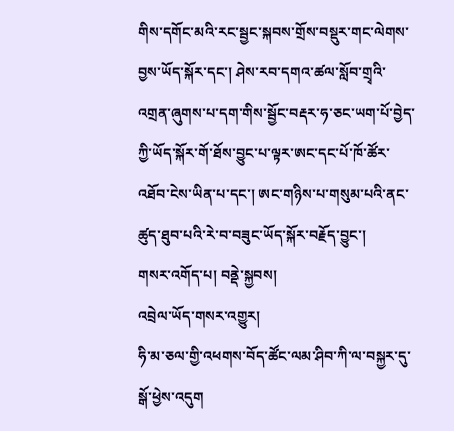གིས་དགོང་མའི་རང་སྦྱང་སྐབས་གྲོས་བསྡུར་གང་ལེགས་བྱས་ཡོད་སྐོར་དང་། ཤེས་རབ་དགའ་ཚལ་སློབ་གྲྭའི་འགྲན་ཞུགས་པ་དག་གིས་སྦྱོང་བརྡར་ཧ་ཅང་ཡག་པོ་བྱེད་ཀྱི་ཡོད་སྐོར་གོ་ཐོས་བྱུང་པ་ལྟར་ཨང་དང་པོ་ཁོ་ཚོར་འཐོབ་ངེས་ཡིན་པ་དང་། ཨང་གཉིས་པ་གསུམ་པའི་ནང་ཚུད་ཐུབ་པའི་རེ་བ་བཟུང་ཡོད་སྐོར་བརྗོད་བྱུང་།
གསར་འགོད་པ། བནྡེ་སྐྱབས།
འབྲེལ་ཡོད་གསར་འགྱུར།
ཧི་མ་ཅལ་གྱི་འཕགས་བོད་ཚོང་ལམ་ཤིབ་ཀི་ལ་བསྐྱར་དུ་སྒོ་ཕྱེས་འདུག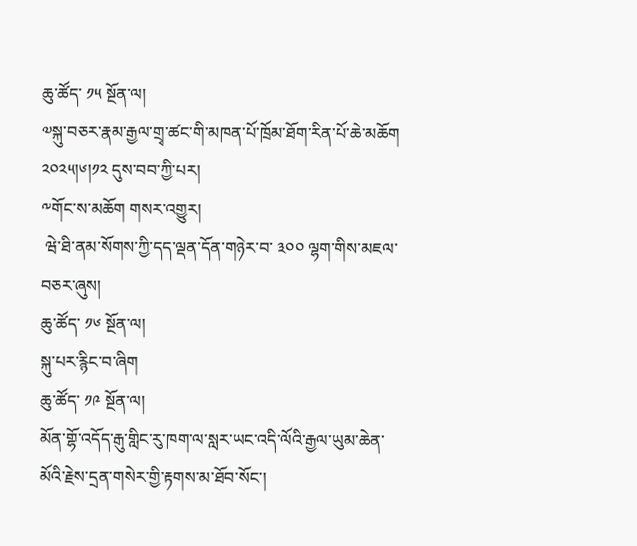ཆུ་ཚོད་ ༡༥ སྔོན་ལ།
༧སྐུ་བཅར་རྣམ་རྒྱལ་གྲྭ་ཚང་གི་མཁན་པོ་ཁྲོམ་ཐོག་རིན་པོ་ཆེ་མཆོག ༢༠༢༥།༦།༡༢ དུས་བབ་ཀྱི་པར།
༸གོང་ས་མཆོག གསར་འགྱུར།
 ཝེ་ཐི་ནམ་སོགས་ཀྱི་དད་ལྡན་དོན་གཉེར་བ་ ༣༠༠ ལྷག་གིས་མཇལ་བཅར་ཞུས།
ཆུ་ཚོད་ ༡༦ སྔོན་ལ།
སྐུ་པར་རྙིང་བ་ཞིག
ཆུ་ཚོད་ ༡༩ སྔོན་ལ།
མོན་གྷོ་འདོད་རྒུ་གླིང་རུ་ཁག་ལ་སླར་ཡང་འདི་ལོའི་རྒྱལ་ཡུམ་ཆེན་མོའི་རྗེས་དྲན་གསེར་གྱི་རྟགས་མ་ཐོབ་སོང་།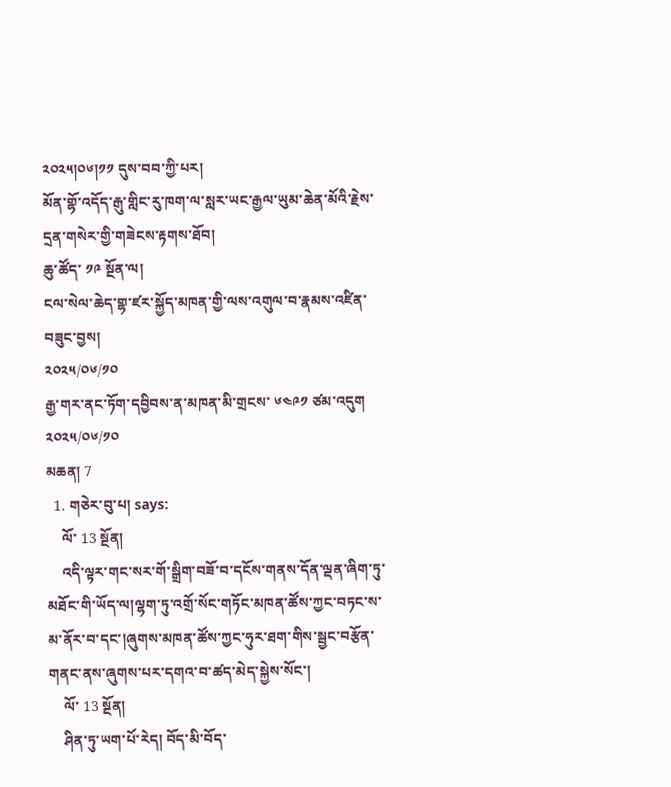༢༠༢༥།༠༦།༡༡ དུས་བབ་ཀྱི་པར།
མོན་གྷོ་འདོད་རྒུ་གླིང་རུ་ཁག་ལ་སླར་ཡང་རྒྱལ་ཡུམ་ཆེན་མོའི་རྗེས་དྲན་གསེར་གྱི་གཟེངས་རྟགས་ཐོབ།
ཆུ་ཚོད་ ༡༩ སྔོན་ལ།
ངལ་སེལ་ཆེད་གྷ་ཛར་སྐྱོད་མཁན་གྱི་ལས་འགུལ་བ་རྣམས་འཛིན་བཟུང་བྱས།
༢༠༢༥/༠༦/༡༠
རྒྱ་གར་ནང་ཏོག་དབྱིབས་ན་མཁན་མི་གྲངས་ ༦༤༩༡ ཙམ་འདུག
༢༠༢༥/༠༦/༡༠
མཆན། 7
  1. གཅེར་བུ་པ། says:
    ལོ་ 13 སྔོན།
    འདི་ལྟར་གང་སར་གོ་སྒྲིག་བཟོ་བ་དངོས་གནས་དོན་ལྡན་ཞིག་ཏུ་མཐོང་གི་ཡོད་ལ།ལྷག་ཏུ་འགྲོ་སོང་གཏོང་མཁན་ཚོས་ཀྱང་བཏང་ས་མ་ནོར་བ་དང་།ཞུགས་མཁན་ཚོས་ཀྱང་ཧུར་ཐག་གིས་སྦྱང་བརྩོན་གནང་ནས་ཞུགས་པར་དགའ་བ་ཚད་མེད་སྐྱེས་སོང་།
    ལོ་ 13 སྔོན།
    ཤིན་ཏུ་ཡག་པོ་རེད། བོད་མི་བོད་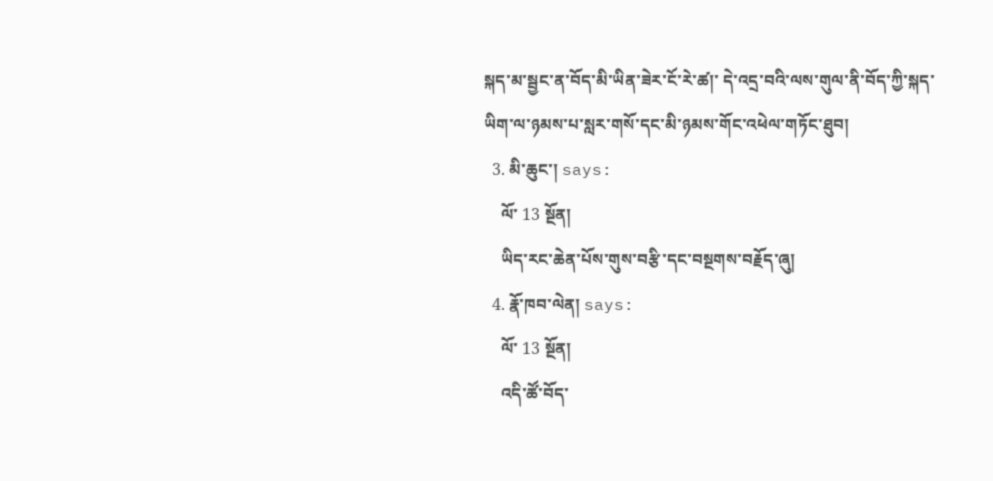སྐད་མ་སྦྱང་ན་བོད་མི་ཡིན་ཟེར་ངོ་རེ་ཚ།་ དེ་འདྲ་བའི་ལས་གུལ་ནི་བོད་ཀྱི་སྐད་ཡིག་ལ་ཉམས་པ་སླར་གསོ་དང་མི་ཉམས་གོང་འཕེལ་གཏོང་ཐུབ།
  3. མི་ཆུང་། says:
    ལོ་ 13 སྔོན།
    ཡིད་རང་ཆེན་པོས་གུས་བརྩི་དང་བསྔགས་བརྗོད་ཞུ།
  4. རྣོ་ཁབ་ལེན། says:
    ལོ་ 13 སྔོན།
    འདི་ཚོ་བོད་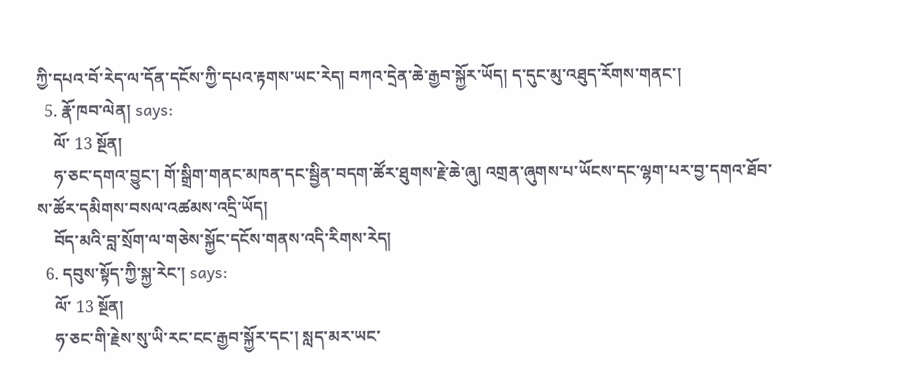ཀྱི་དཔའ་བོ་རེད་ལ་དོན་དངོས་ཀྱི་དཔའ་རྟགས་ཡང་རེད། བཀའ་དྲེན་ཆེ་རྒྱབ་སྐྱོར་ཡོད། ད་དུང་མུ་འཐུད་རོགས་གནང་།
  5. རྣོ་ཁབ་ལེན། says:
    ལོ་ 13 སྔོན།
    ཧ་ཅང་དགའ་བྱུང་། གོ་སྒྲིག་གནང་མཁན་དང་སྦྱིན་བདག་ཚོར་ཐུགས་རྗེ་ཆེ་ཞུ། འགྲན་ཞུགས་པ་ཡོངས་དང་ལྷག་པར་བྱ་དགའ་ཐོབ་ས་ཚོར་དམིགས་བསལ་འཚམས་འདྲི་ཡོད།
    བོད་མའི་བླ་སྲོག་ལ་གཅེས་སྐྱོང་དངོས་གནས་འདི་རིགས་རེད།
  6. དབུས་སྟོད་ཀྱི་སྐྱ་རེང་། says:
    ལོ་ 13 སྔོན།
    ཧ་ཅང་གི་རྗེས་སུ་ཡི་རང་ངང་རྒྱབ་སྐྱོར་དང་། སླད་མར་ཡང་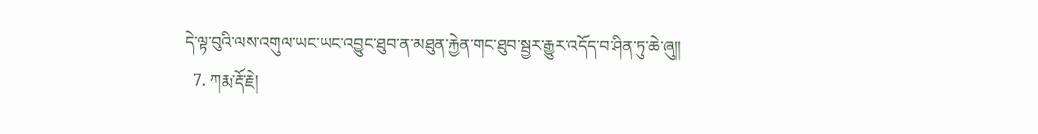དེ་ལྟ་བུའི་ལས་འགུལ་ཡང་ཡང་འབྱུང་ཐུབ་ན་མཐུན་རྐྱེན་གང་ཐུབ་སྦྱར་རྒྱུར་འདོད་བ་ཤིན་ཏུ་ཆེ་ཞུ།།
  7. ཀརྨ་རྡོ་རྗེ།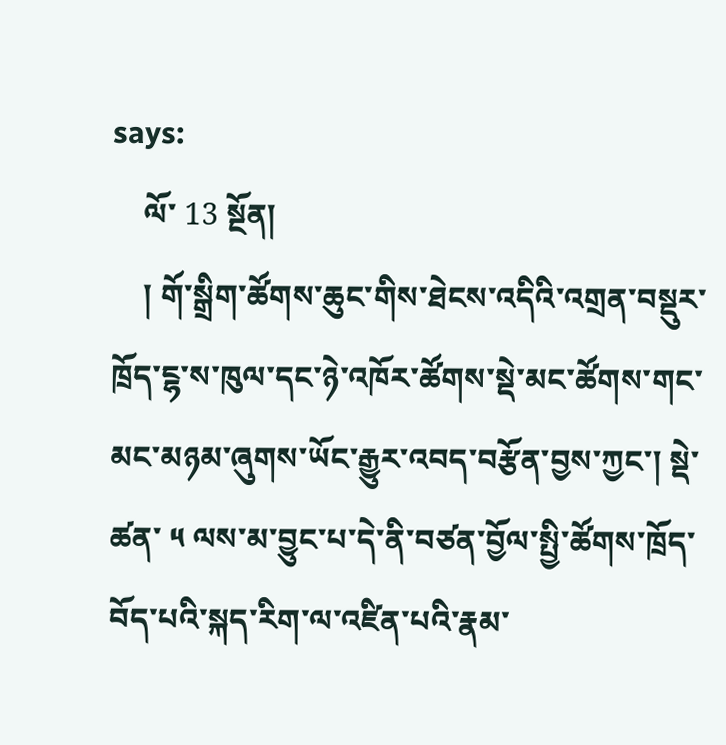says:
    ལོ་ 13 སྔོན།
    ། གོ་སྒྲིག་ཚོགས་ཆུང་གིས་ཐེངས་འདིའི་འགྲན་བསྡུར་ཁྲོད་ངྷ་ས་ཁུལ་དང་ཉེ་འཁོར་ཚོགས་སྡེ་མང་ཚོགས་གང་མང་མཉམ་ཞུགས་ཡོང་རྒྱུར་འབད་བརྩོན་བྱས་ཀྱང་། སྡེ་ཚན་ ༥ ལས་མ་བྱུང་པ་དེ་ནི་བཙན་བྱོལ་སྤྱི་ཚོགས་ཁྲོད་བོད་པའི་སྐད་རིག་ལ་འཛིན་པའི་རྣམ་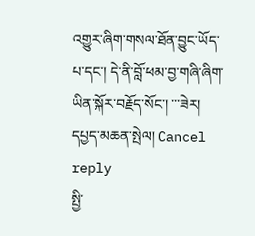འགྱུར་ཞིག་གསལ་ཐོན་བྱུང་ཡོད་པ་དང་། དེ་ནི་བློ་ཕམ་བྱ་གཞི་ཞིག་ཡིན་སྐོར་བརྗོད་སོང་། ་་་ཟེར།
དཔྱད་མཆན་སྤེལ། Cancel reply
སྤྱི་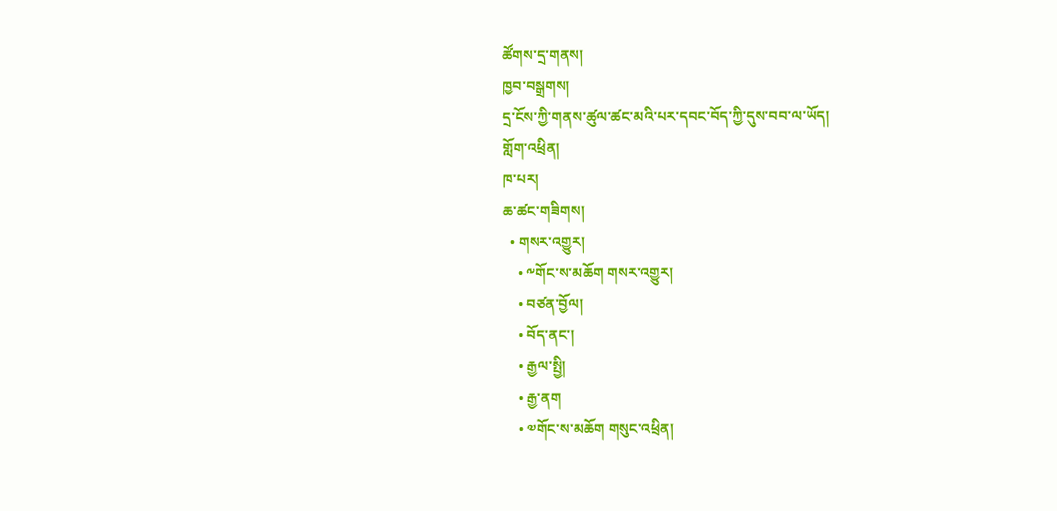ཚོགས་དྲ་གནས།
ཁྱབ་བསྒྲགས།
དྲ་ངོས་ཀྱི་གནས་ཚུལ་ཚང་མའི་པར་དབང་བོད་ཀྱི་དུས་བབ་ལ་ཡོད།
གློག་འཕྲིན།
ཁ་པར།
ཆ་ཚང་གཟིགས།
  • གསར་འགྱུར།
    • ༸གོང་ས་མཆོག གསར་འགྱུར།
    • བཙན་བྱོལ།
    • བོད་ནང་།
    • རྒྱལ་སྤྱི།
    • རྒྱ་ནག
    • ༧གོང་ས་མཆོག གསུང་འཕྲིན།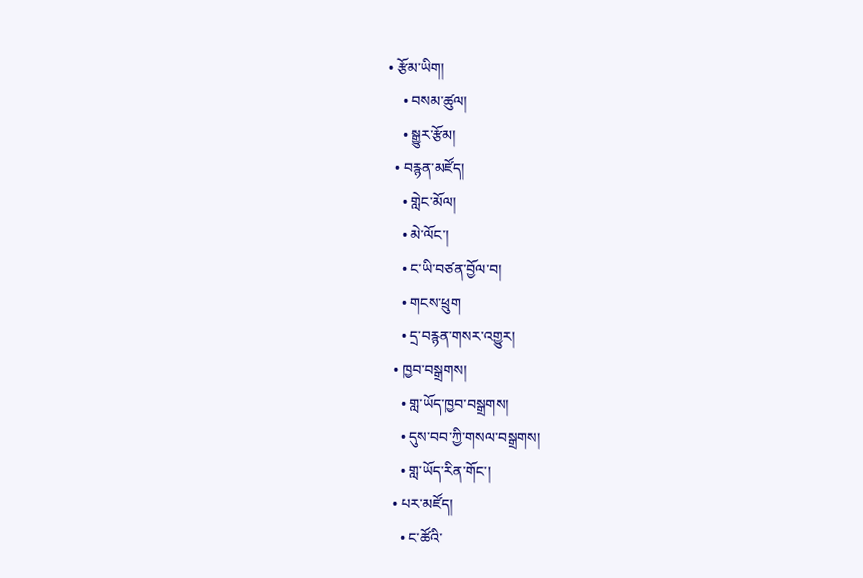• རྩོམ་ཡིག།
    • བསམ་ཚུལ།
    • སྒྱུར་རྩོམ།
  • བརྙན་མཛོད།
    • གླེང་མོལ།
    • མེ་ལོང་།
    • ང་ཡི་བཙན་བྱོལ་བ།
    • གངས་ཕྲུག
    • དྲ་བརྙན་གསར་འགྱུར།
  • ཁྱབ་བསྒྲགས།
    • གླ་ཡོད་ཁྱབ་བསྒྲགས།
    • དུས་བབ་ཀྱི་གསལ་བསྒྲགས།
    • གླ་ཡོད་རིན་གོང་།
  • པར་མཛོད།
    • ང་ཚོའི་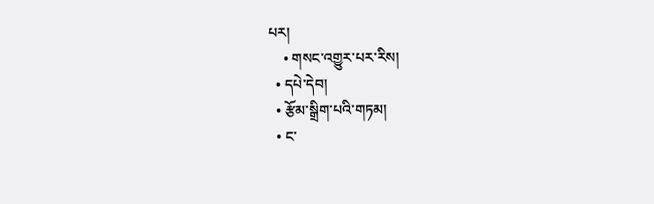པར།
    • གསང་འགྱུར་པར་རིས།
  • དཔེ་དེབ།
  • རྩོམ་སྒྲིག་པའི་གཏམ།
  • ང་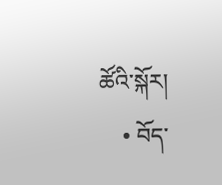ཚོའི་སྐོར།
    • བོད་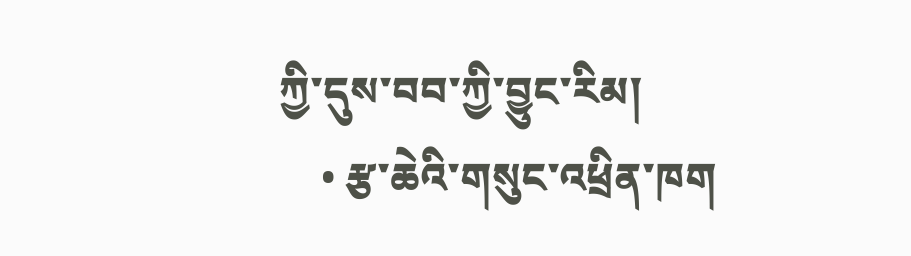ཀྱི་དུས་བབ་ཀྱི་བྱུང་རིམ།
    • རྩ་ཆེའི་གསུང་འཕྲིན་ཁག